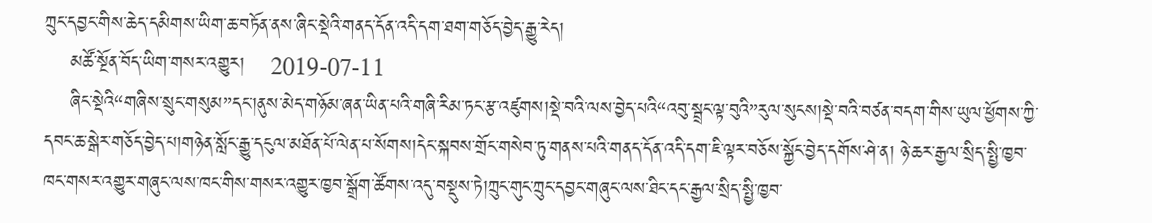ཀྲུང་དབྱང་གིས་ཆེད་དམིགས་ཡིག་ཆ་བཏོན་ནས་ཞིང་སྡེའི་གནད་དོན་འདི་དག་ཐག་གཅོད་བྱེད་རྒྱུ་རེད།
    མཚོ་སྔོན་བོད་ཡིག་གསར་འགྱུར།    2019-07-11
    ཞིང་སྡེའི“གཞིས་སྲུང་གསུམ”དང་།ནུས་མེད་གཉོམ་ཞན་ཡིན་པའི་གཞི་རིམ་ཏང་རྩ་འཛུགས།སྡེ་བའི་ལས་བྱེད་པའི“འབུ་སྦྲང་ལྟ་བུའི”རུལ་སུངས།སྡེ་བའི་བཙན་བདག་གིས་ཡུལ་ཕྱོགས་ཀྱི་དབང་ཆ་སྒེར་གཅོད་བྱེད་པ།གཉེན་སློང་རྒྱུ་དངུལ་མཐོན་པོ་ལེན་པ་སོགས།དེང་སྐབས་གྲོང་གསེབ་ཏུ་གནས་པའི་གནད་དོན་འདི་དག་ཇི་ལྟར་བཅོས་སྐྱོང་བྱེད་དགོས་ཤེ་ན། ཉེ་ཆར་རྒྱལ་སྲིད་སྤྱི་ཁྱབ་ཁང་གསར་འགྱུར་གཞུང་ལས་ཁང་གིས་གསར་འགྱུར་ཁྱབ་སྒྲོག་ཚོགས་འདུ་བསྡུས་ཏེ།ཀྲུང་གུང་ཀྲུང་དབྱང་གཞུང་ལས་ཐིང་དང་རྒྱལ་སྲིད་སྤྱི་ཁྱབ་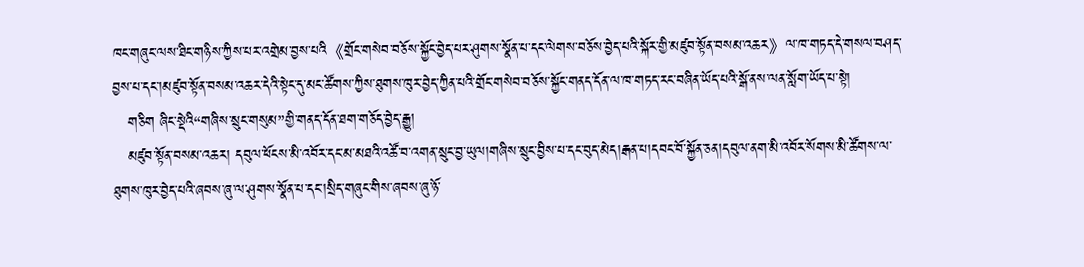ཁང་གཞུང་ལས་ཐིང་གཉིས་ཀྱིས་པར་འགྲེམ་བྱས་པའི《གྲོང་གསེབ་བཅོས་སྐྱོང་བྱེད་པར་ཤུགས་སྣོན་པ་དང་ལེགས་བཅོས་བྱེད་པའི་སྐོར་གྱི་མཛུབ་སྟོན་བསམ་འཆར》ལ་ཁ་གཏད་དེ་གསལ་བཤད་བྱས་པ་དང་།མཛུབ་སྟོན་བསམ་འཆར་དེའི་སྟེང་དུ་མང་ཚོགས་ཀྱིས་ཐུགས་ཁུར་བྱེད་ཀྱིན་པའི་གྲོང་གསེབ་བཅོས་སྐྱོང་གནད་དོན་ལ་ཁ་གཏད་རང་བཞིན་ཡོད་པའི་སྒོ་ནས་ལན་སློག་ཡོད་པ་སྟེ།
   གཅིག ཞིང་སྡེའི“གཞིས་སྲུང་གསུམ”གྱི་གནད་དོན་ཐག་གཅོད་བྱེད་རྒྱུ།
   མཛུབ་སྟོན་བསམ་འཆར། དབུལ་ཕོངས་མི་འབོར་དང་མ་མཐའི་འཚོ་བ་འགན་སྲུང་བྱ་ཡུལ།གཞིས་སྲུང་བྱིས་པ་དང་བུད་མེད།རྒན་པ།དབང་བོ་སྐྱོན་ཅན།དབུལ་ནག་མི་འབོར་སོགས་མི་ཚོགས་ལ་ཐུགས་ཁུར་བྱེད་པའི་ཞབས་ཞུ་ལ་ཤུགས་སྣོན་པ་དང་།སྲིད་གཞུང་གིས་ཞབས་ཞུ་ཉོ་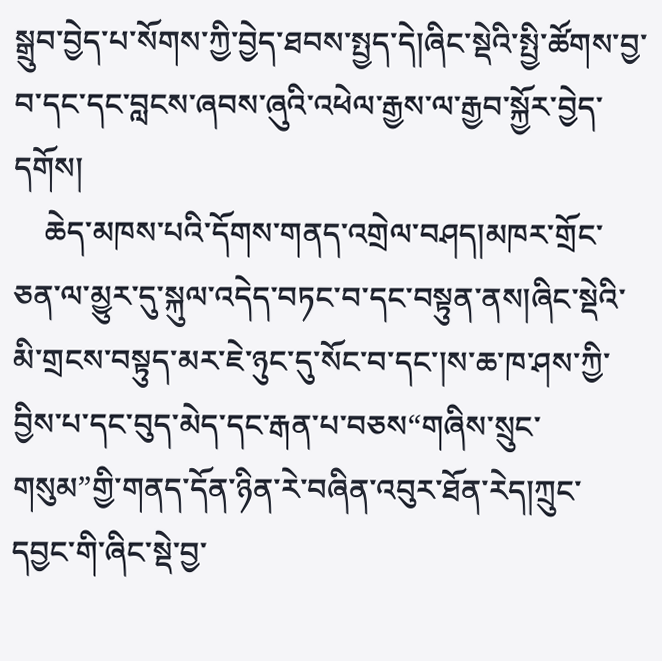སྒྲུབ་བྱེད་པ་སོགས་ཀྱི་བྱེད་ཐབས་སྤྱད་དེ།ཞིང་སྡེའི་སྤྱི་ཚོགས་བྱ་བ་དང་དང་བླངས་ཞབས་ཞུའི་འཕེལ་རྒྱས་ལ་རྒྱབ་སྐྱོར་བྱེད་དགོས།
    ཆེད་མཁས་པའི་དོགས་གནད་འགྲེལ་བཤད།མཁར་གྲོང་ཅན་ལ་མྱུར་དུ་སྐུལ་འདེད་བཏང་བ་དང་བསྟུན་ནས།ཞིང་སྡེའི་མི་གྲངས་བསྟུད་མར་ཇེ་ཉུང་དུ་སོང་བ་དང་།ས་ཆ་ཁ་ཤས་ཀྱི་བྱིས་པ་དང་བུད་མེད་དང་རྒན་པ་བཅས“གཞིས་སྲུང་གསུམ”གྱི་གནད་དོན་ཉིན་རེ་བཞིན་འབུར་ཐོན་རེད།ཀྲུང་དབྱང་གི་ཞིང་སྡེ་བྱ་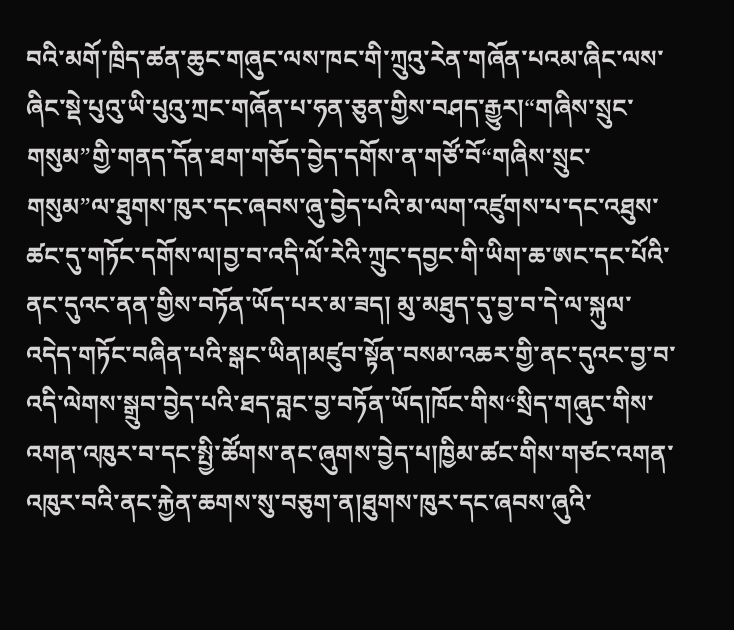བའི་མགོ་ཁྲིད་ཚན་ཆུང་གཞུང་ལས་ཁང་གི་ཀྲུའུ་རེན་གཞོན་པའམ་ཞིང་ལས་ཞིང་སྡེ་པུའུ་ཡི་པུའུ་ཀྲང་གཞོན་པ་ཧན་ཅུན་གྱིས་བཤད་རྒྱུར།“གཞིས་སྲུང་གསུམ”གྱི་གནད་དོན་ཐག་གཅོད་བྱེད་དགོས་ན་གཙོ་བོ“གཞིས་སྲུང་གསུམ”ལ་ཐུགས་ཁུར་དང་ཞབས་ཞུ་བྱེད་པའི་མ་ལག་འཛུགས་པ་དང་འཐུས་ཚང་དུ་གཏོང་དགོས་ལ།བྱ་བ་འདི་ལོ་རེའི་ཀྲུང་དབྱང་གི་ཡིག་ཆ་ཨང་དང་པོའི་ནང་དུའང་ནན་གྱིས་བཏོན་ཡོད་པར་མ་ཟད། མུ་མཐུད་དུ་བྱ་བ་དེ་ལ་སྐུལ་འདེད་གཏོང་བཞིན་པའི་སྒང་ཡིན།མཛུབ་སྟོན་བསམ་འཆར་གྱི་ནང་དུའང་བྱ་བ་འདི་ལེགས་སྒྲུབ་བྱེད་པའི་ཐད་བླང་བྱ་བཏོན་ཡོད།ཁོང་གིས“སྲིད་གཞུང་གིས་འགན་འཁུར་བ་དང་སྤྱི་ཚོགས་ནང་ཞུགས་བྱེད་པ།ཁྱིམ་ཚང་གིས་གཙང་འགན་འཁུར་བའི་ནང་རྐྱེན་ཆགས་སུ་བཅུག་ན།ཐུགས་ཁུར་དང་ཞབས་ཞུའི་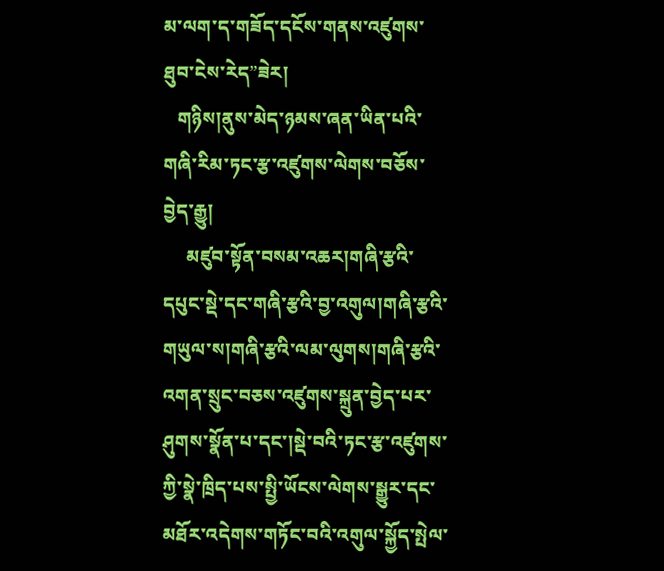མ་ལག་ད་གཟོད་དངོས་གནས་འཛུགས་ཐུབ་ངེས་རེད”ཟེར།
   གཉིས།ནུས་མེད་ཉམས་ཞན་ཡིན་པའི་གཞི་རིམ་ཏང་རྩ་འཛུགས་ལེགས་བཅོས་བྱེད་རྒྱུ།
     མཛུབ་སྟོན་བསམ་འཆར།གཞི་རྩའི་དཔུང་སྡེ་དང་གཞི་རྩའི་བྱ་འགུལ།གཞི་རྩའི་གཡུལ་ས།གཞི་རྩའི་ལམ་ལུགས།གཞི་རྩའི་འགན་སྲུང་བཅས་འཛུགས་སྐྲུན་བྱེད་པར་ཤུགས་སྣོན་པ་དང་།སྡེ་བའི་ཏང་རྩ་འཛུགས་ཀྱི་སྣེ་ཁྲིད་པས་སྤྱི་ཡོངས་ལེགས་སྒྱུར་དང་མཐོར་འདེགས་གཏོང་བའི་འགུལ་སྐྱོད་སྤེལ་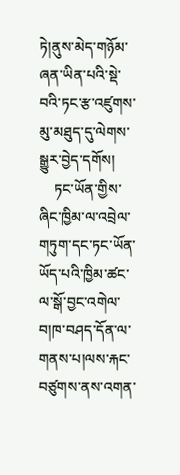ཏེ།ནུས་མེད་གཉོམ་ཞན་ཡིན་པའི་སྡེ་བའི་ཏང་རྩ་འཛུགས་མུ་མཐུད་དུ་ལེགས་སྒྱུར་བྱེད་དགོས།
    ཏང་ཡོན་གྱིས་ཞིང་ཁྱིམ་ལ་འབྲེལ་གཏུག་དང་ཏང་ཡོན་ཡོད་པའི་ཁྱིམ་ཚང་ལ་སྒོ་བྱང་འགེལ་བ།ཁ་བཤད་དོན་ལ་གནས་པ།ལས་རྐང་བཙུགས་ནས་འགན་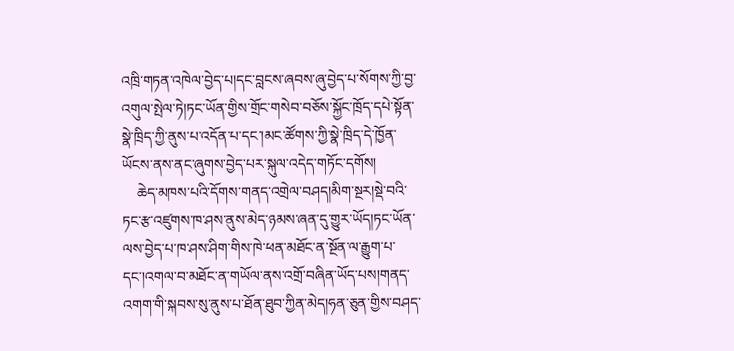འཁྲི་གཏན་འཁེལ་བྱེད་པ།དང་བླངས་ཞབས་ཞུ་བྱེད་པ་སོགས་ཀྱི་བྱ་འགུལ་སྤེལ་ཏེ།ཏང་ཡོན་གྱིས་གྲོང་གསེབ་བཅོས་སྐྱོང་ཁྲོད་དཔེ་སྟོན་སྣེ་ཁྲིད་ཀྱི་ནུས་པ་འདོན་པ་དང་།མང་ཚོགས་ཀྱི་སྣེ་ཁྲིད་དེ་ཁྱོན་ཡོངས་ནས་ནང་ཞུགས་བྱེད་པར་སྐུལ་འདེད་གཏོང་དགོས།
    ཆེད་མཁས་པའི་དོགས་གནད་འགྲེལ་བཤད།མིག་སྔར།སྡེ་བའི་ཏང་རྩ་འཛུགས་ཁ་ཤས་ནུས་མེད་ཉམས་ཞན་དུ་གྱུར་ཡོད།ཏང་ཡོན་ལས་བྱེད་པ་ཁ་ཤས་ཤིག་གིས་ཁེ་ཕན་མཐོང་ན་སྔོན་ལ་རྒྱུག་པ་དང་།འགལ་བ་མཐོང་ན་གཡོལ་ནས་འགྲོ་བཞིན་ཡོད་པས།གནད་འགག་གི་སྐབས་སུ་ནུས་པ་ཐོན་ཐུབ་ཀྱིན་མེད།ཧན་ཅུན་གྱིས་བཤད་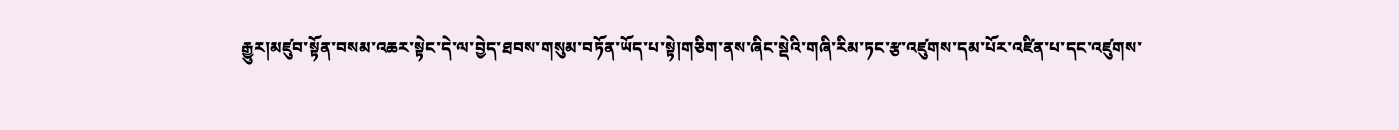རྒྱུར།མཛུབ་སྟོན་བསམ་འཆར་སྟེང་དེ་ལ་བྱེད་ཐབས་གསུམ་བཏོན་ཡོད་པ་སྟེ།གཅིག་ནས་ཞིང་སྡེའི་གཞི་རིམ་ཏང་རྩ་འཛུགས་དམ་པོར་འཛིན་པ་དང་འཛུགས་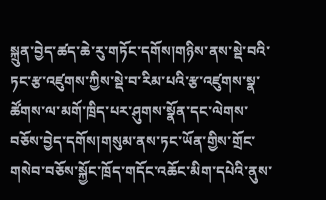སྐྲུན་བྱེད་ཚད་ཆེ་རུ་གཏོང་དགོས།གཉིས་ནས་སྡེ་བའི་ཏང་རྩ་འཛུགས་ཀྱིས་སྡེ་བ་རིམ་པའི་རྩ་འཛུགས་སྣ་ཚོགས་ལ་མགོ་ཁྲིད་པར་ཤུགས་སྣོན་དང་ལེགས་བཅོས་བྱེད་དགོས།གསུམ་ནས་ཏང་ཡོན་གྱིས་གྲོང་གསེབ་བཅོས་སྐྱོང་ཁྲོད་གདོང་འཆོང་མིག་དཔེའི་ནུས་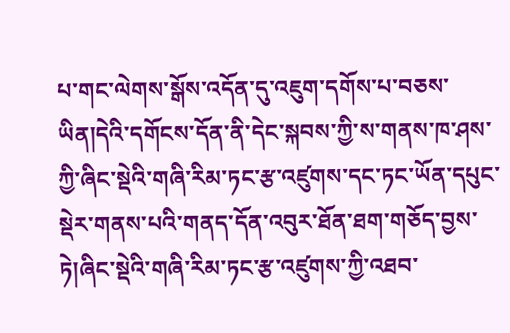པ་གང་ལེགས་སྒོས་འདོན་དུ་འཇུག་དགོས་པ་བཅས་ཡིན།དེའི་དགོངས་དོན་ནི་དེང་སྐབས་ཀྱི་ས་གནས་ཁ་ཤས་ཀྱི་ཞིང་སྡེའི་གཞི་རིམ་ཏང་རྩ་འཛུགས་དང་ཏང་ཡོན་དཔུང་སྡེར་གནས་པའི་གནད་དོན་འབུར་ཐོན་ཐག་གཅོད་བྱས་ཏེ།ཞིང་སྡེའི་གཞི་རིམ་ཏང་རྩ་འཛུགས་ཀྱི་འཐབ་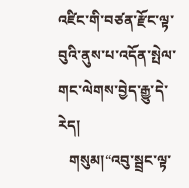འཛིང་གི་བཙན་རྫོང་ལྟ་བུའི་ནུས་པ་འདོན་སྤེལ་གང་ལེགས་བྱེད་རྒྱུ་དེ་རེད།
   གསུམ།“འབུ་སྦྲང་ལྟ་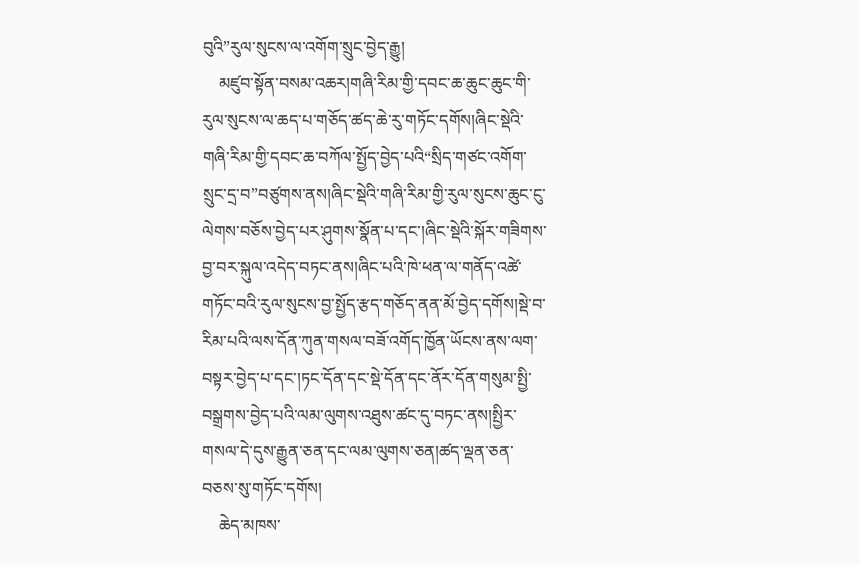བུའི”རུལ་སུངས་ལ་འགོག་སྲུང་བྱེད་རྒྱུ།
    མཛུབ་སྟོན་བསམ་འཆར།གཞི་རིམ་གྱི་དབང་ཆ་ཆུང་ཆུང་གི་རུལ་སུངས་ལ་ཆད་པ་གཅོད་ཚད་ཆེ་རུ་གཏོང་དགོས།ཞིང་སྡེའི་གཞི་རིམ་གྱི་དབང་ཆ་བཀོལ་སྤྱོད་བྱེད་པའི“སྲིད་གཙང་འགོག་སྲུང་དྲ་བ”བཙུགས་ནས།ཞིང་སྡེའི་གཞི་རིམ་གྱི་རུལ་སུངས་ཆུང་ངུ་ལེགས་བཅོས་བྱེད་པར་ཤུགས་སྣོན་པ་དང་།ཞིང་སྡེའི་སྐོར་གཟིགས་བྱ་བར་སྐུལ་འདེད་བཏང་ནས།ཞིང་པའི་ཁེ་ཕན་ལ་གནོད་འཚེ་གཏོང་བའི་རུལ་སུངས་བྱ་སྤྱོད་རྩད་གཅོད་ནན་མོ་བྱེད་དགོས།སྡེ་བ་རིམ་པའི་ལས་དོན་ཀུན་གསལ་བཟོ་འགོད་ཁྱོན་ཡོངས་ནས་ལག་བསྟར་བྱེད་པ་དང་།ཏང་དོན་དང་སྡེ་དོན་དང་ནོར་དོན་གསུམ་སྤྱི་བསྒྲགས་བྱེད་པའི་ལམ་ལུགས་འཐུས་ཚང་དུ་བཏང་ནས།སྤྱིར་གསལ་དེ་དུས་རྒྱུན་ཅན་དང་ལམ་ལུགས་ཅན།ཚད་ལྡན་ཅན་བཅས་སུ་གཏོང་དགོས།
    ཆེད་མཁས་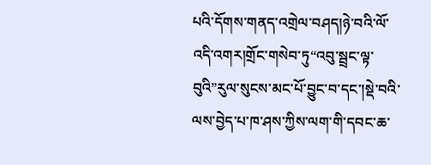པའི་དོགས་གནད་འགྲེལ་བཤད།ཉེ་བའི་ལོ་འདི་འགར།གྲོང་གསེབ་ཏུ“འབུ་སྦྲང་ལྟ་བུའི”རུལ་སུངས་མང་པོ་བྱུང་བ་དང་།སྡེ་བའི་ལས་བྱེད་པ་ཁ་ཤས་ཀྱིས་ལག་གི་དབང་ཆ་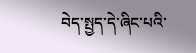བེད་སྤྱད་དེ་ཞིང་པའི་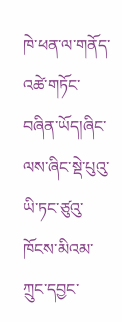ཁེ་ཕན་ལ་གནོད་འཚེ་གཏོང་བཞིན་ཡོད།ཞིང་ལས་ཞིང་སྡེ་པུའུ་ཡི་ཏང་ཙུའུ་ཁོངས་མིའམ་ཀྲུང་དབྱང་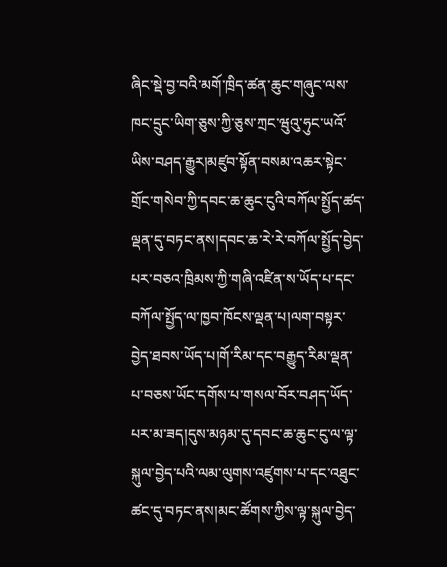ཞིང་སྡེ་བྱ་བའི་མགོ་ཁྲིད་ཚན་ཆུང་གཞུང་ལས་ཁང་དྲུང་ཡིག་ཅུས་ཀྱི་ཅུས་ཀྲང་ཝུའུ་ཧུང་ཡའོ་ཡིས་བཤད་རྒྱུར།མཛུབ་སྟོན་བསམ་འཆར་སྟེང་གྲོང་གསེབ་ཀྱི་དབང་ཆ་ཆུང་ངུའི་བཀོལ་སྤྱོད་ཚད་ལྡན་དུ་བཏང་ནས།དབང་ཆ་རེ་རེ་བཀོལ་སྤྱོད་བྱེད་པར་བཅའ་ཁྲིམས་ཀྱི་གཞི་འཛིན་ས་ཡོད་པ་དང་བཀོལ་སྤྱོད་ལ་ཁྱབ་ཁོངས་ལྡན་པ།ལག་བསྟར་བྱེད་ཐབས་ཡོད་པ།གོ་རིམ་དང་བརྒྱུད་རིམ་ལྡན་པ་བཅས་ཡོང་དགོས་པ་གསལ་བོར་བཤད་ཡོད་པར་མ་ཟད།དུས་མཉམ་དུ་དབང་ཆ་ཆུང་ངུ་ལ་ལྟ་སྐུལ་བྱེད་པའི་ལམ་ལུགས་འཛུགས་པ་དང་འཐུང་ཚང་དུ་བཏང་ནས།མང་ཚོགས་ཀྱིས་ལྟ་སྐུལ་བྱེད་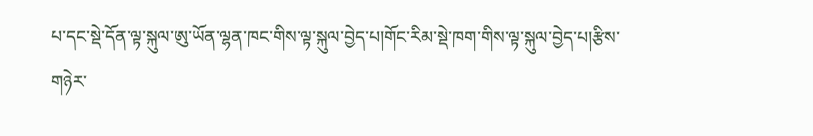པ་དང་སྡེ་དོན་ལྟ་སྐུལ་ཨུ་ཡོན་ལྷན་ཁང་གིས་ལྟ་སྐུལ་བྱེད་པ།གོང་རིམ་སྡེ་ཁག་གིས་ལྟ་སྐུལ་བྱེད་པ།རྩིས་གཉེར་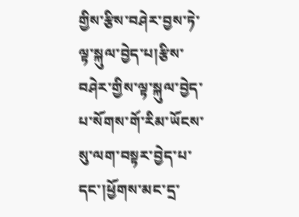གྱིས་རྩིས་བཤེར་བྱས་ཏེ་ལྟ་སྐུལ་བྱེད་པ།རྩིས་བཤེར་གྱིས་ལྟ་སྐུལ་བྱེད་པ་སོགས་གོ་རིམ་ཡོངས་སུ་ལག་བསྟར་བྱེད་པ་དང་།ཕྱོགས་མང་དྲ་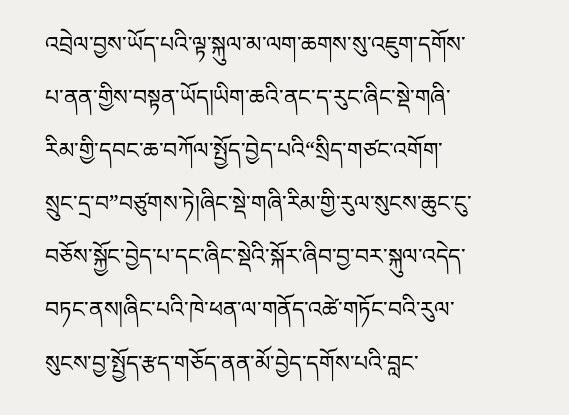འབྲེལ་བྱས་ཡོད་པའི་ལྟ་སྐུལ་མ་ལག་ཆགས་སུ་འཇུག་དགོས་པ་ནན་གྱིས་བསྟན་ཡོད།ཡིག་ཆའི་ནང་ད་རུང་ཞིང་སྡེ་གཞི་རིམ་གྱི་དབང་ཆ་བཀོལ་སྤྱོད་བྱེད་པའི“སྲིད་གཙང་འགོག་སྲུང་དྲ་བ”བཙུགས་ཏེ།ཞིང་སྡེ་གཞི་རིམ་གྱི་རུལ་སུངས་ཆུང་ངུ་བཅོས་སྐྱོང་བྱེད་པ་དང་ཞིང་སྡེའི་སྐོར་ཞིབ་བྱ་བར་སྐུལ་འདེད་བཏང་ནས།ཞིང་པའི་ཁེ་ཕན་ལ་གནོད་འཚེ་གཏོང་བའི་རུལ་སུངས་བྱ་སྤྱོད་རྩད་གཅོད་ནན་མོ་བྱེད་དགོས་པའི་བླང་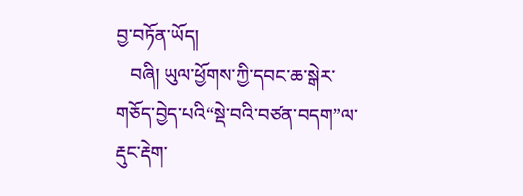བྱ་བཏོན་ཡོད།
   བཞི། ཡུལ་ཕྱོགས་ཀྱི་དབང་ཆ་སྒེར་གཅོད་བྱེད་པའི“སྡེ་བའི་བཙན་བདག”ལ་རྡུང་རྡེག་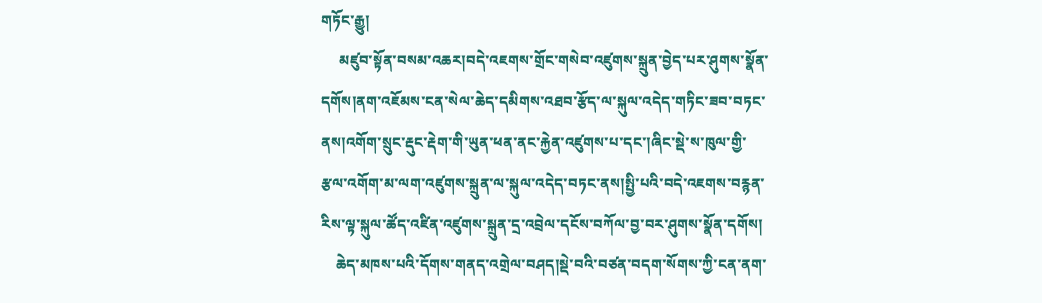གཏོང་རྒྱུ།
     མཛུབ་སྟོན་བསམ་འཆར།བདེ་འཇགས་གྲོང་གསེབ་འཛུགས་སྐྲུན་བྱེད་པར་ཤུགས་སྣོན་དགོས།ནག་འཇོམས་ངན་སེལ་ཆེད་དམིགས་འཐབ་རྩོད་ལ་སྐུལ་འདེད་གཏིང་ཟབ་བཏང་ནས།འགོག་སྲུང་རྡུང་རྡེག་གི་ཡུན་ཕན་ནང་རྐྱེན་འཛུགས་པ་དང་།ཞིང་སྡེ་ས་ཁུལ་གྱི་རྩལ་འགོག་མ་ལག་འཛུགས་སྐྲུན་ལ་སྐུལ་འདེད་བཏང་ནས།སྤྱི་པའི་བདེ་འཇགས་བརྙན་རིས་ལྟ་སྐུལ་ཚོད་འཛིན་འཛུགས་སྐྲུན་དྲ་འབྲེལ་དངོས་བཀོལ་བྱ་བར་ཤུགས་སྣོན་དགོས།
    ཆེད་མཁས་པའི་དོགས་གནད་འགྲེལ་བཤད།སྡེ་བའི་བཙན་བདག་སོགས་ཀྱི་ངན་ནག་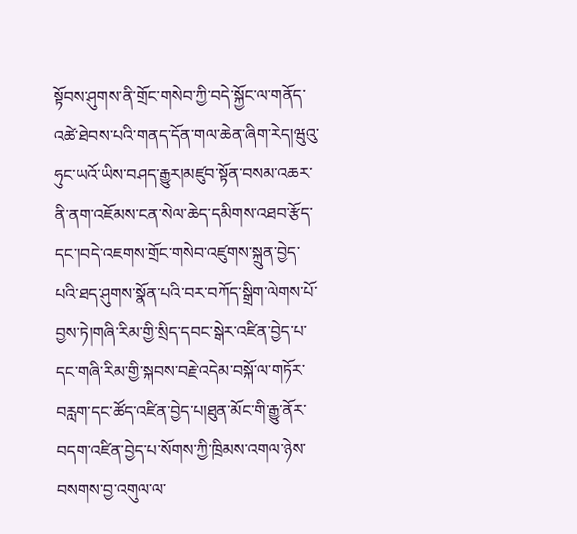སྟོབས་ཤུགས་ནི་གྲོང་གསེབ་ཀྱི་བདེ་སྐྱོང་ལ་གནོད་འཚེ་ཐེབས་པའི་གནད་དོན་གལ་ཆེན་ཞིག་རེད།ཝུའུ་ཧུང་ཡའོ་ཡིས་བཤད་རྒྱུར།མཛུབ་སྟོན་བསམ་འཆར་ནི་ནག་འཇོམས་ངན་སེལ་ཆེད་དམིགས་འཐབ་རྩོད་དང་།བདེ་འཇགས་གྲོང་གསེབ་འཛུགས་སྐྲུན་བྱེད་པའི་ཐད་ཤུགས་སྣོན་པའི་བར་བཀོད་སྒྲིག་ལེགས་པོ་བྱས་ཏེ།གཞི་རིམ་གྱི་སྲིད་དབང་སྒེར་འཛིན་བྱེད་པ་དང་གཞི་རིམ་གྱི་སྐབས་བརྗེ་འདེམ་བསྐོ་ལ་གཏོར་བརླག་དང་ཚོད་འཛིན་བྱེད་པ།ཐུན་མོང་གི་རྒྱུ་ནོར་བདག་འཛིན་བྱེད་པ་སོགས་ཀྱི་ཁྲིམས་འགལ་ཉེས་བསགས་བྱ་འགུལ་ལ་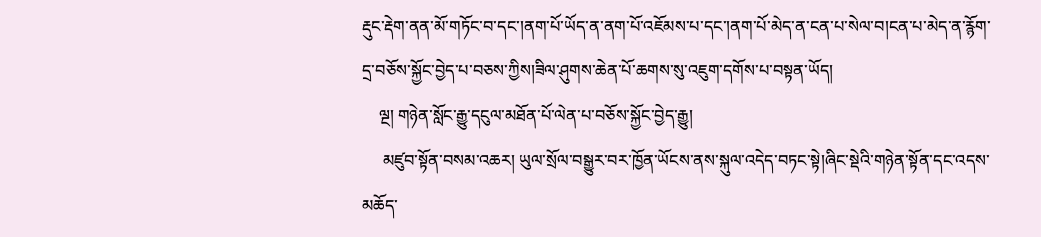རྡུང་རྡེག་ནན་མོ་གཏོང་བ་དང་།ནག་པོ་ཡོད་ན་ནག་པོ་འཇོམས་པ་དང་།ནག་པོ་མེད་ན་ངན་པ་སེལ་བ།ངན་པ་མེད་ན་རྙོག་དྲ་བཅོས་སྐྱོང་བྱེད་པ་བཅས་ཀྱིས།ཟིལ་ཤུགས་ཆེན་པོ་ཆགས་སུ་འཇུག་དགོས་པ་བསྟན་ཡོད།
    ལྔ། གཉེན་སློང་རྒྱུ་དངུལ་མཐོན་པོ་ལེན་པ་བཅོས་སྐྱོང་བྱེད་རྒྱུ།
     མཛུབ་སྟོན་བསམ་འཆར། ཡུལ་སྲོལ་བསྒྱུར་བར་ཁྱོན་ཡོངས་ནས་སྐུལ་འདེད་བཏང་སྟེ།ཞིང་སྡེའི་གཉེན་སྟོན་དང་འདས་མཆོད་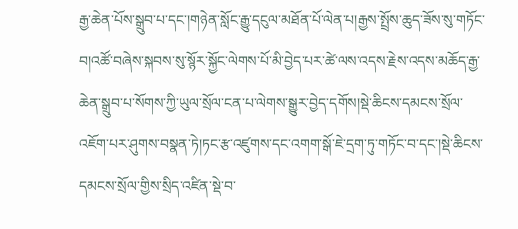རྒྱ་ཆེན་པོས་སྒྲུབ་པ་དང་།གཉེན་སློང་རྒྱུ་དངུལ་མཐོན་པོ་ལེན་པ།རྒྱས་སྤྲོས་ཆུད་ཟོས་སུ་གཏོང་བ།འཚོ་བཞེས་སྐབས་སུ་སྙོར་སྐྱོང་ལེགས་པོ་མི་བྱེད་པར་ཚེ་ལས་འདས་རྗེས་འདས་མཆོད་རྒྱ་ཆེན་སྒྲུབ་པ་སོགས་ཀྱི་ཡུལ་སྲོལ་ངན་པ་ལེགས་སྒྱུར་བྱེད་དགོས།སྡེ་ཆིངས་དམངས་སྲོལ་འཇོག་པར་ཤུགས་བསྣན་ཏེ།ཏང་རྩ་འཛུགས་དང་འགག་སྒོ་ཇེ་དྲག་ཏུ་གཏོང་བ་དང་།སྡེ་ཆིངས་དམངས་སྲོལ་གྱིས་སྲིད་འཛིན་སྡེ་བ་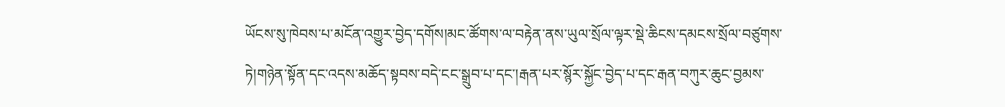ཡོངས་སུ་ཁེབས་པ་མངོན་འགྱུར་བྱེད་དགོས།མང་ཚོགས་ལ་བརྟེན་ནས་ཡུལ་སྲོལ་ལྟར་སྡེ་ཆིངས་དམངས་སྲོལ་བཙུགས་ཏེ།གཉེན་སྟོན་དང་འདས་མཆོད་སྟབས་བདེ་ངང་སྒྲུབ་པ་དང་།རྒན་པར་སྙོར་སྐྱོང་བྱེད་པ་དང་རྒན་བཀུར་ཆུང་བྱམས་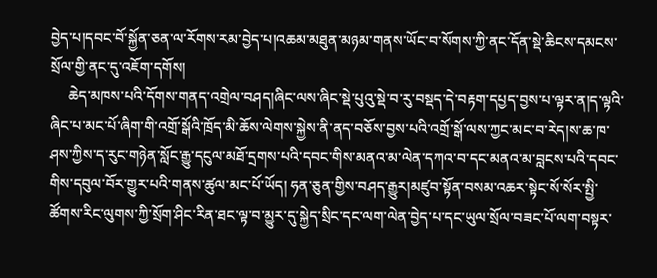བྱེད་པ།དབང་བོ་སྐྱོན་ཅན་ལ་རོགས་རམ་བྱེད་པ།འཆམ་མཐུན་མཉམ་གནས་ཡོང་བ་སོགས་ཀྱི་ནང་དོན་སྡེ་ཆིངས་དམངས་སྲོལ་གྱི་ནང་དུ་འཇོག་དགོས།
     ཆེད་མཁས་པའི་དོགས་གནད་འགྲེལ་བཤད།ཞིང་ལས་ཞིང་སྡེ་པུའུ་སྡེ་བ་རུ་བསྡད་དེ་བརྟག་དཔྱད་བྱས་པ་ལྟར་ན།ད་ལྟའི་ཞིང་པ་མང་པོ་ཞིག་གི་འགྲོ་སྒོའི་ཁྲོད་མི་ཆོས་ལེགས་སྐྱེས་ནི་ནད་བཅོས་བྱས་པའི་འགྲོ་སྒོ་ལས་ཀྱང་མང་བ་རེད།ས་ཆ་ཁ་ཤས་ཀྱིས་ད་རུང་གཉེན་སློང་རྒྱུ་དངུལ་མཐོ་དྲགས་པའི་དབང་གིས་མནའ་མ་ལེན་དཀའ་བ་དང་མནའ་མ་བླངས་པའི་དབང་གིས་དབུལ་བོར་གྱུར་པའི་གནས་ཚུལ་མང་པོ་ཡོད། ཧན་ཅུན་གྱིས་བཤད་རྒྱུར།མཛུབ་སྟོན་བསམ་འཆར་སྟེང་སོ་སོར་སྤྱི་ཚོགས་རིང་ལུགས་ཀྱི་སྲོག་ཤིང་རིན་ཐང་ལྟ་བ་མྱུར་དུ་སྐྱེད་སྲིང་དང་ལག་ལེན་བྱེད་པ་དང་ཡུལ་སྲོལ་བཟང་པོ་ལག་བསྟར་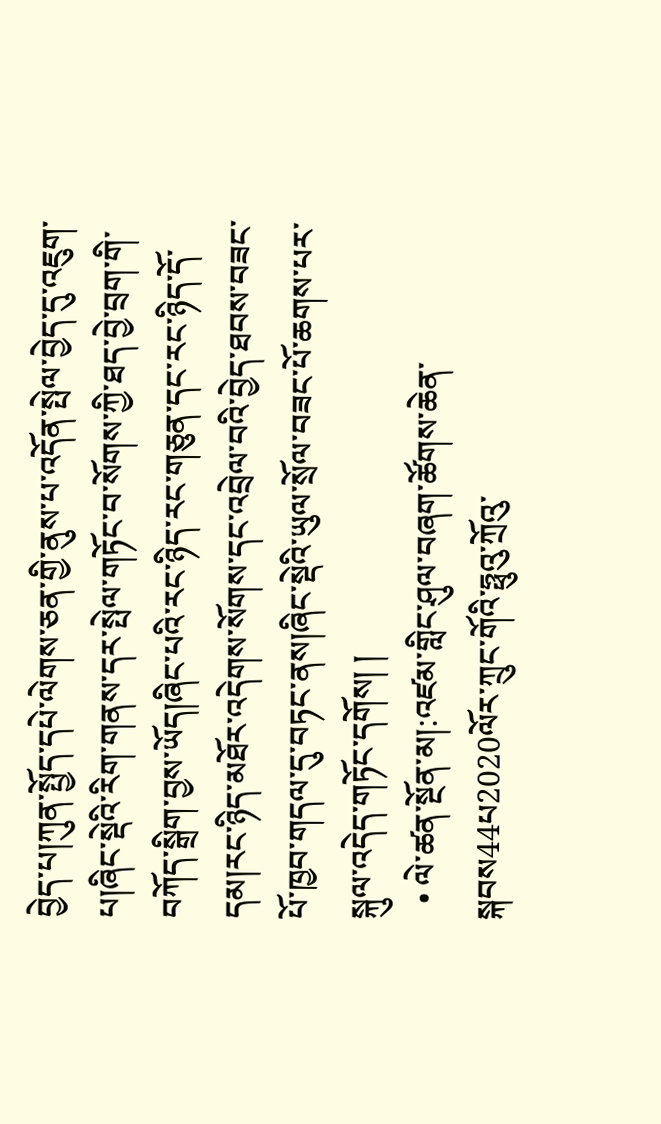བྱེད་པ།ཀུན་སྤྱོད་དཔེ་ལེགས་ཅན་གྱི་ནུས་པ་འདོན་སྤེལ་བྱེད་དུ་འཇུག་པ།ཞིང་སྡེའི་རིག་གནས་དར་སྤེལ་གཏོང་བ་སོགས་ཀྱི་ཐད་བྱེ་བྲག་གི་བཀོད་སྒྲིག་བྱས་ཡོད།ཞིང་པའི་རང་ཉིད་རང་གཅུན་དང་རང་ཉིད་དོ་དམ།རང་ཉིད་མཐོར་འདེགས་སོགས་དང་འབྲེལ་བའི་བྱེད་ཐབས་བཟང་པོ་ཁྱབ་གདལ་དུ་བཏང་ནས།ཞིང་སྡེའི་ཡུལ་སྲོལ་བཟང་པོ་ཆགས་པར་སྐུལ་འདེད་གཏོང་དགོས། །
  • ལེ་ཚན་སྔོན་མ།:འཛམ་གླིང་ཤུལ་བཞག་ཚོགས་ཆེན་སྐབས44པ2020ལོར་ཀྲུང་གོའི་ཧྥུའུ་ཀྲོའུ་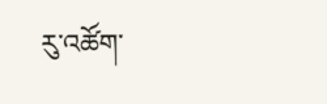རུ་འཚོག་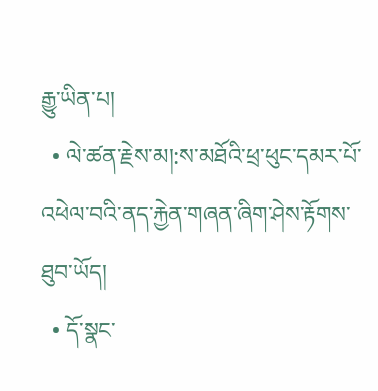རྒྱུ་ཡིན་པ།
  • ལེ་ཚན་རྗེས་མ།:ས་མཐོའི་ཕྲ་ཕུང་དམར་པོ་འཕེལ་བའི་ནད་རྐྱེན་གཞན་ཞིག་ཤེས་རྟོགས་ཐུབ་ཡོད།
  • དོ་སྣང་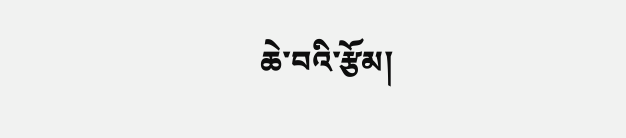ཆེ་བའི་རྩོམ།